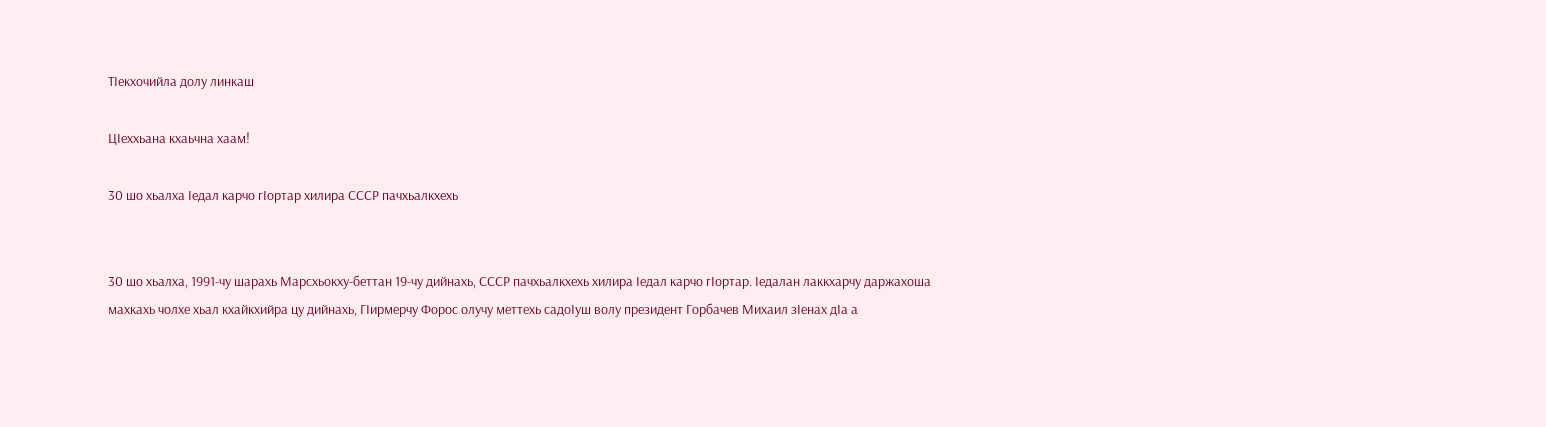ТIекхочийла долу линкаш

ЦIеххьана кхаьчна хаам!

30 шо хьалха Iедал карчо гIортар хилира СССР пачхьалкхехь


30 шо хьалха, 1991-чу шарахь Марсхьокху-беттан 19-чу дийнахь, СССР пачхьалкхехь хилира Iедал карчо гIортар. Iедалан лаккхарчу даржахоша махкахь чолхе хьал кхайкхийра цу дийнахь, ГIирмерчу Форос олучу меттехь садоIуш волу президент Горбачев Михаил зIенах дIа а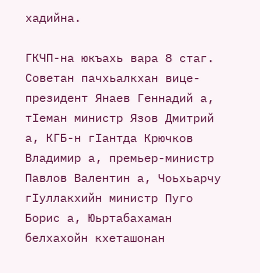хадийна.

ГКЧП-на юкъахь вара 8 стаг. Советан пачхьалкхан вице-президент Янаев Геннадий а, тIеман министр Язов Дмитрий а, КГБ-н гIантда Крючков Владимир а, премьер-министр Павлов Валентин а, Чоьхьарчу гIуллакхийн министр Пуго Борис а, Юьртабахаман белхахойн кхеташонан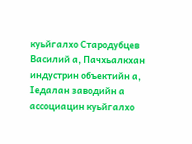куьйгалхо Стародубцев Василий а, Пачхьалкхан индустрин объектийн а, Iедалан заводийн а ассоциацин куьйгалхо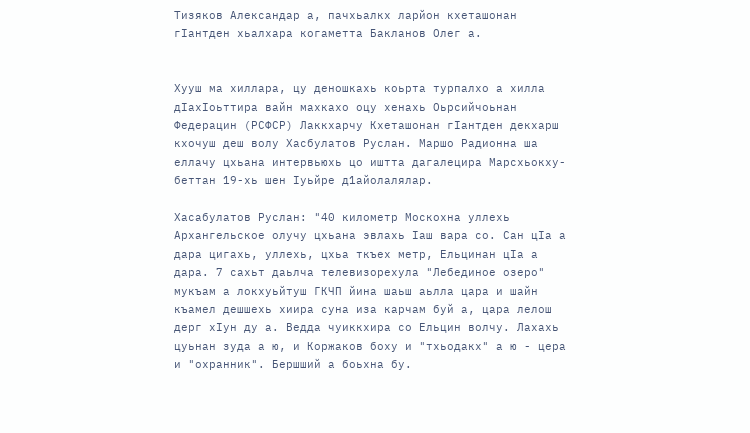Тизяков Александар а, пачхьалкх ларйон кхеташонан гIантден хьалхара когаметта Бакланов Олег а.


Хууш ма хиллара, цу деношкахь коьрта турпалхо а хилла дIахIоьттира вайн махкахо оцу хенахь Оьрсийчоьнан Федерацин (РСФСР) Лаккхарчу Кхеташонан гIантден декхарш кхочуш деш волу Хасбулатов Руслан. Маршо Радионна ша еллачу цхьана интервьюхь цо иштта дагалецира Марсхьокху-беттан 19-хь шен Iуьйре д1айолалялар.

Хасабулатов Руслан: "40 километр Москохна уллехь Архангельское олучу цхьана эвлахь Iаш вара со. Сан цIа а дара цигахь, уллехь, цхьа ткъех метр, Ельцинан цIа а дара. 7 сахьт даьлча телевизорехула "Лебединое озеро" мукъам а локхуьйтуш ГКЧП йина шаьш аьлла цара и шайн къамел дешшехь хиира суна иза карчам буй а, цара лелош дерг хIун ду а. Ведда чуиккхира со Ельцин волчу. Лахахь цуьнан зуда а ю, и Коржаков боху и "тхьодакх" а ю - цера и "охранник". Бершший а боьхна бу.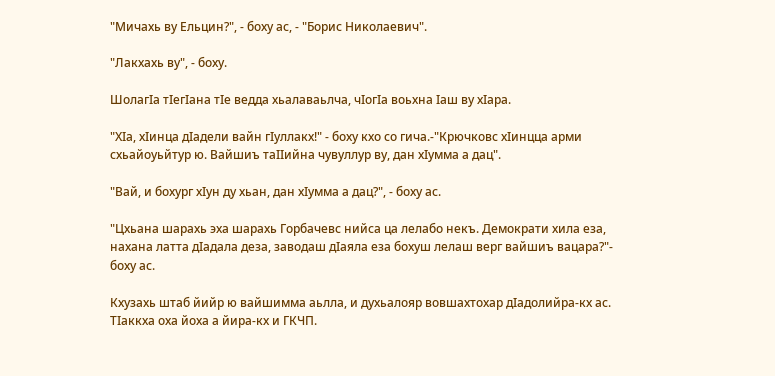"Мичахь ву Ельцин?", - боху ас, - "Борис Николаевич".

"Лакхахь ву", - боху.

ШолагIа тIегIана тIе ведда хьалаваьлча, чIогIа воьхна Iаш ву хIара.

"ХIа, хIинца дIадели вайн гIуллакх!" - боху кхо со гича.-"Крючковс хIинцца арми схьайоуьйтур ю. Вайшиъ таIIийна чувуллур ву, дан хIумма а дац".

"Вай, и бохург хIун ду хьан, дан хIумма а дац?", - боху ас.

"Цхьана шарахь эха шарахь Горбачевс нийса ца лелабо некъ. Демократи хила еза, нахана латта дIадала деза, заводаш дIаяла еза бохуш лелаш верг вайшиъ вацара?"- боху ас.

Кхузахь штаб йийр ю вайшимма аьлла, и духьалояр вовшахтохар дIадолийра-кх ас. ТIаккха оха йоха а йира-кх и ГКЧП.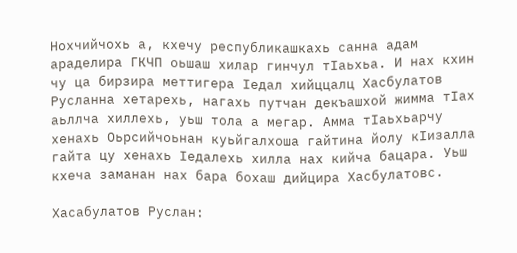Нохчийчохь а, кхечу республикашкахь санна адам араделира ГКЧП оьшаш хилар гинчул тIаьхьа. И нах кхин чу ца бирзира меттигера Iедал хийццалц Хасбулатов Русланна хетарехь, нагахь путчан декъашхой жимма тIах аьллча хиллехь, уьш тола а мегар. Амма тIаьхьарчу хенахь Оьрсийчоьнан куьйгалхоша гайтина йолу кIизалла гайта цу хенахь Iедалехь хилла нах кийча бацара. Уьш кхеча заманан нах бара бохаш дийцира Хасбулатовс.

Хасабулатов Руслан: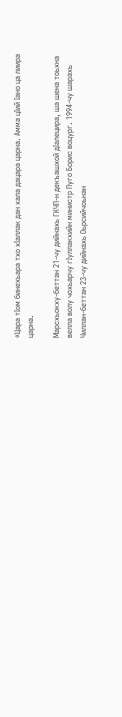«Цара тIом бинехьара тхо хIаллак дан хала дацара царна. Амма цIий Iано ца лиира царна.

Марсхьокху-беттан 21-чу дийнахь ГКЧП-н декъашхой дIалецира, ша шена тоьхна велла волу чохьарчу гIуллакхийн министр Пуго Борис воцург. 1994-чу шарахь Чиллан-беттан 23-чу дийнахь Оьрсийчоьнан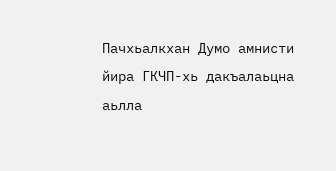Пачхьалкхан Думо амнисти йира ГКЧП-хь дакъалаьцна аьлла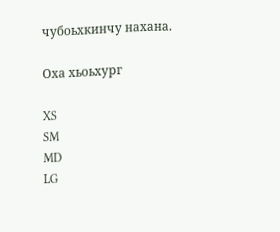чубоьхкинчу нахана.

Оха хьоьхург

XS
SM
MD
LG